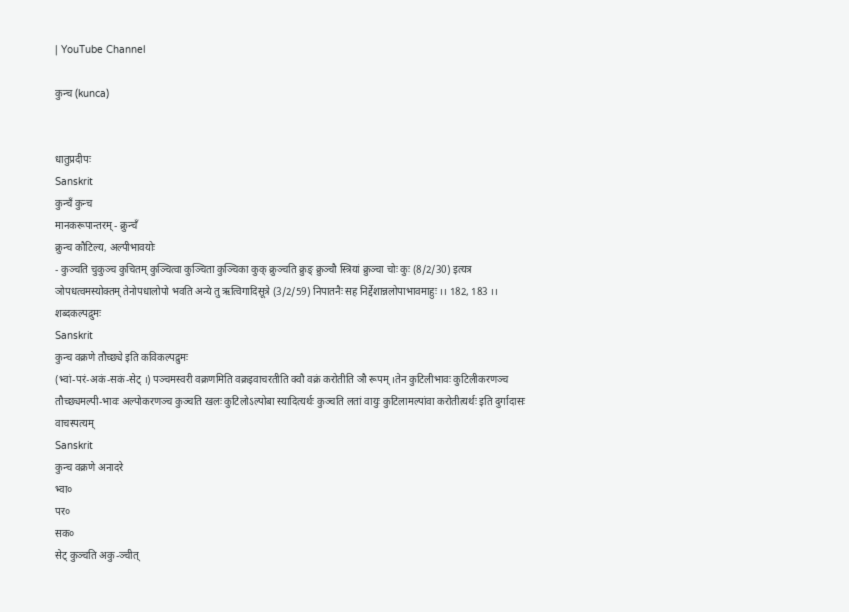| YouTube Channel

कुन्च (kunca)


धातुप्रदीपः
Sanskrit
कुन्चँ कुन्च
मानकरूपान्तरम् - क्रुन्चँ
क्रुन्च कौटिल्य, अल्पीभावयोः
- कुञ्चति चुकुञ्च कुचितम् कुञ्चित्वा कुञ्चिता कुञ्चिका कुक् क्रुञ्चति क्रुङ् क्रुञ्चौ स्त्रियां क्रुञ्चा चोः कुः (8/2/30) इत्यत्र ञोपधत्वमस्योक्तम् तेनोपधालोपो भवति अन्ये तु ऋत्विगादिसूत्रे (3/2/59) निपातनैः सह निर्द्देशान्नलोपाभावमाहुः ।। 182, 183 ।।
शब्दकल्पद्रुमः
Sanskrit
कुन्च वक्रणे तौच्छ्ये इति कविकल्पद्रुमः
(भ्वां-परं-अकं-सकं-सेट् ।) पञ्चमस्वरी वक्रणमिति वक्रइवाचरतीति क्वौ वक्रं करोतीति ञौ रूपम् ।तेन कुटिलीभावः कुटिलीकरणञ्च तौच्छ्यमल्पी-भावः अल्पोकरणञ्च कुञ्चति खलः कुटिलोऽल्पोबा स्यादित्यर्थः कुञ्चति लतां वायुः कुटिलामल्पांवा करोतीत्यर्थः इति दुर्गादासः
वाचस्पत्यम्
Sanskrit
कुन्च वक्रणे अनादरे
भ्वा०
पर०
सक०
सेट् कुञ्चति अकु-ञ्चीत्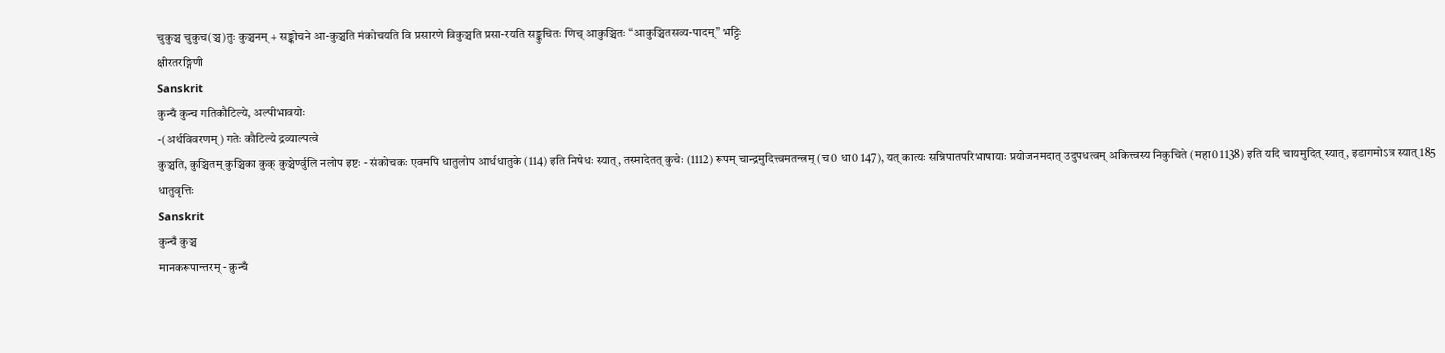चुकुञ्च चुकुच(ञ्च)तुः कुञ्चनम् + सङ्कोचने आ-कुञ्चति मंकोचयति वि प्रसारणे विकुञ्चति प्रसा-रयति सङ्कुचितः णिच् आकुञ्चितः “आकुञ्चितसव्य-पादम्” भट्टिः
क्षीरतरङ्गिणी
Sanskrit
कुन्चँ कुन्च गतिकौटिल्ये, अल्पीभावयोः
-(अर्थविवरणम्) गतेः कौटिल्ये द्रव्याल्पत्वे
कुञ्चति, कुञ्चितम् कुञ्चिका कुक् कुञ्चेर्ण्वुलि नलोप इष्टः - संकोचकः एवमपि धातुलोप आर्धधातुके (114) इति निषेधः स्यात्, तस्मादेतत् कुचेः (1112) रूपम् चान्द्रमुदित्त्वमतन्त्रम् (च0 धा0 147), यत् कात्यः सन्निपातपरिभाषायाः प्रयोजनमदात् उदुपधत्वम् अकित्त्वस्य निकुचिते (महा0 1138) इति यदि चायमुदित् स्यात्, इडागमोऽत्र स्यात् 185
धातुवृत्तिः
Sanskrit
कुन्चँ कुञ्च
मानकरूपान्तरम् - क्रुन्चँ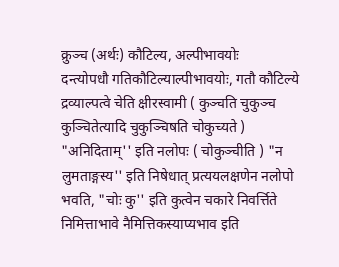क्रुञ्च (अर्थः) कौटिल्य, अल्पीभावयोः
दन्त्योपधौ गतिकौटिल्याल्पीभावयोः, गतौ कौटिल्ये द्रव्याल्पत्वे चेति क्षीरस्वामी ( कुञ्चति चुकुञ्च कुञ्चितेत्यादि चुकुञ्चिषति चोकुच्यते ) "अनिदिताम्'' इति नलोपः ( चोकुञ्चीति ) "न लुमताङ्गस्य'' इति निषेधात् प्रत्ययलक्षणेन नलोपो भवति, "चोः कु'' इति कुत्वेन चकारे निवर्त्तिते निमित्ताभावे नैमित्तिकस्याप्यभाव इति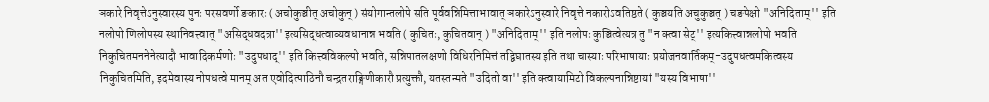ञकारे निवृत्तेऽनुस्वारस्य पुनः परसवर्णो ङकारः ( अचोकुञ्चीत् अचोकुन् ) संयोगान्तलोपे सति पूर्ववन्निमित्ताभावात् ञकारेऽनुस्वारे निवृत्ते नकारोऽवतिष्ठते ( कुञ्चयति अचुकुञ्चत् ) चङपेक्षो "अनिदिताम्'' इति नलोपो णिलोपस्य स्थानिवत्त्वात् "असिद्धवदत्रा'' इत्यसिद्धत्वाव्यवधानान्न भवति ( कुचितः, कुचितवान् ) "अनिदिताम्'' इति नलोपः कुञ्चित्वेत्यत्र तु "न क्त्वा सेट्'' इत्यकित्त्वान्नलोपो भवति निकुचितमननेनेत्यादौ भावादिकर्मणोः "उदुपधाद्'' इति कित्त्वविकल्पो भवति, सन्निपातलक्षणो विधिरनिमित्तं तद्विघातस्य इति तथा चास्याः परिभाषायाः प्रयोजनवार्तिकम्-उदुपधत्वमकित्वस्य निकुचितमिति, इदमेवास्य नोपधत्वे मानम् अत एवोदित्पाठिनौ चन्द्रतराङ्गिणीकारौ प्रत्युक्तौ, यतस्तन्मते "उदितो वा'' इति क्त्वायामिटो विकल्पनान्निष्टायां "यस्य विभाषा''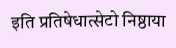इति प्रतिषेधात्सेटो निष्ठाया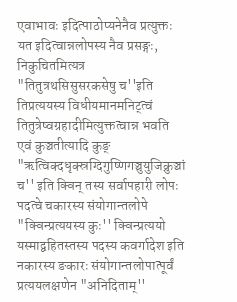एवाभावः इदित्पाठोप्यनेनैव प्रत्युक्तः यत इदित्वान्नलोपस्य नैव प्रसङ्गः, निकुचितमित्यत्र "तितुत्रथसिसुसरकसेषु च''इति तिप्रत्ययस्य विधीयमानमनिट्त्वं तितुत्रेष्वग्रहादीमित्युक्तत्वान्न भवति एवं कुञ्चतीत्यादि कुङ् "ऋत्विक्दधृक्स्रग्दिगुष्णिगञ्चुयुजिक्रुञ्चां च'' इति क्विन् तस्य सर्वापहारी लोपः पदत्वे चकारस्य संयोगान्तलोपे "क्विन्प्रत्ययस्य कुः'' क्विन्प्रत्ययो यस्माद्वहितस्तस्य पदस्य कवर्गादेश इति नकारस्य ङकारः संयोगान्तलोपात्पूर्वं प्रत्ययलक्षणेन "अनिदिताम्''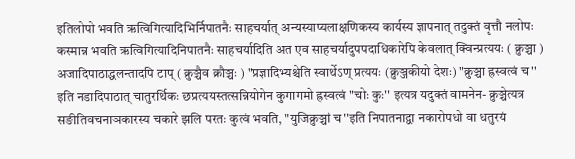इतिलोपो भवति ऋत्विगित्यादिभिर्निपातनैः साहचर्यात् अन्यस्याप्यलाक्षणिकस्य कार्यस्य ज्ञापनात् तदुक्तं वृत्तौ नलोपः कस्मान्न भवति ऋत्विगित्यादिनिपातनैः साहचर्यादिति अत एव साहचर्यादुपपदाधिकारेपि केवलात् क्विन्प्रत्ययः ( क्रुञ्चा ) अजादिपाठाद्धलन्तादपि टाप् ( क्रुञ्चैव क्रौञ्चः ) "प्रज्ञादिभ्यश्चेति स्वार्थेऽण् प्रत्ययः (क्रुञ्जकीयो देशः) "क्रुञ्चा ह्रस्वत्वं च'' इति नडादिपाठात् चातुरर्थिकः छप्रत्ययस्तत्सन्नियोगेन कुगागमो ह्रस्वत्वं "चोः कुः'' इत्यत्र यदुक्तं वामनेन- क्रुञ्चेत्यत्र सङीतिवचनाञकारस्य चकारे झलि परतः कुत्वं भवति, "युजिक्रुञ्चां च''इति निपातनाद्वा नकारोपधो वा धतुरयं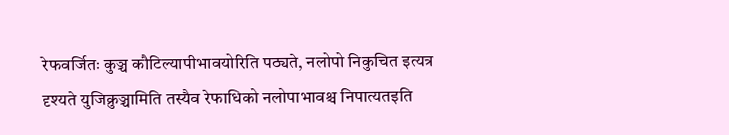रेफवर्जितः कुञ्च कौटिल्यापीभावयोरिति पठ्यते, नलोपो निकुचित इत्यत्र दृश्यते युजिक्रुञ्चामिति तस्यैव रेफाधिको नलोपाभावश्च निपात्यतइति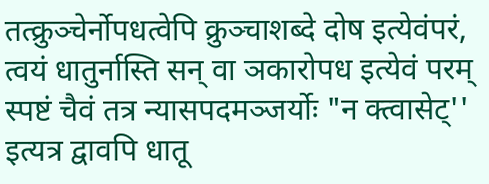तत्क्रुञ्चेर्नोपधत्वेपि क्रुञ्चाशब्दे दोष इत्येवंपरं, त्वयं धातुर्नास्ति सन् वा ञकारोपध इत्येवं परम् स्पष्टं चैवं तत्र न्यासपदमञ्जर्योः "न क्त्वासेट्'' इत्यत्र द्वावपि धातू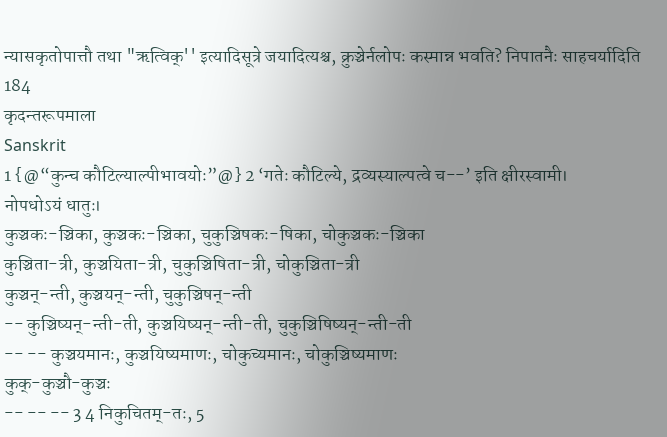न्यासकृतोपात्तौ तथा "ऋत्विक्'' इत्यादिसूत्रे जयादित्यश्च, क्रुञ्चेर्नलोपः कस्मान्न भवति? निपातनैः साहचर्यादिति 184
कृदन्तरूपमाला
Sanskrit
1 {@“कुन्च कौटिल्याल्पीभावयोः”@} 2 ‘गतेः कौटिल्ये, द्रव्यस्याल्पत्वे च--’ इति क्षीरस्वामी।
नोपधोऽयं धातुः।
कुञ्चकः-ञ्चिका, कुञ्चकः-ञ्चिका, चुकुञ्चिषकः-षिका, चोकुञ्चकः-ञ्चिका
कुञ्चिता-त्री, कुञ्चयिता-त्री, चुकुञ्चिषिता-त्री, चोकुञ्चिता-त्री
कुञ्चन्-न्ती, कुञ्चयन्-न्ती, चुकुञ्चिषन्-न्ती
-- कुञ्चिष्यन्-न्ती-ती, कुञ्चयिष्यन्-न्ती-ती, चुकुञ्चिषिष्यन्-न्ती-ती
-- -- कुञ्चयमानः, कुञ्चयिष्यमाणः, चोकुच्यमानः, चोकुञ्चिष्यमाणः
कुक्-कुञ्चौ-कुञ्चः
-- -- -- 3 4 निकुचितम्-तः, 5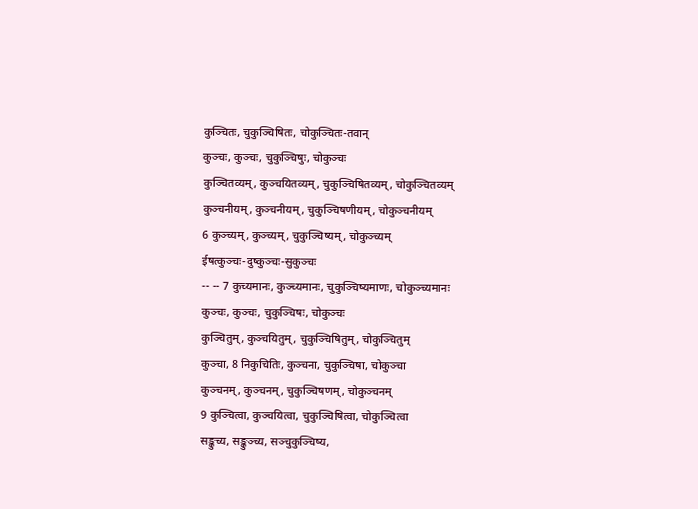कुञ्चितः, चुकुञ्चिषितः, चोकुञ्चितः-तवान्
कुञ्चः, कुञ्चः, चुकुञ्चिषुः, चोकुञ्चः
कुञ्चितव्यम्, कुञ्चयितव्यम्, चुकुञ्चिषितव्यम्, चोकुञ्चितव्यम्
कुञ्चनीयम्, कुञ्चनीयम्, चुकुञ्चिषणीयम्, चोकुञ्चनीयम्
6 कुञ्च्यम्, कुञ्च्यम्, चुकुञ्चिष्यम्, चोकुञ्च्यम्
ईषत्कुञ्चः-दुष्कुञ्चः-सुकुञ्चः
-- -- 7 कुच्यमानः, कुञ्च्यमानः, चुकुञ्चिष्यमाणः, चोकुञ्च्यमानः
कुञ्चः, कुञ्चः, चुकुञ्चिषः, चोकुञ्चः
कुञ्चितुम्, कुञ्चयितुम्, चुकुञ्चिषितुम्, चोकुञ्चितुम्
कुञ्चा, 8 निकुचितिः, कुञ्चना, चुकुञ्चिषा, चोकुञ्चा
कुञ्चनम्, कुञ्चनम्, चुकुञ्चिषणम्, चोकुञ्चनम्
9 कुञ्चित्वा, कुञ्चयित्वा, चुकुञ्चिषित्वा, चोकुञ्चित्वा
सङ्कुच्य, सङ्कुञ्च्य, सञ्चुकुञ्चिष्य,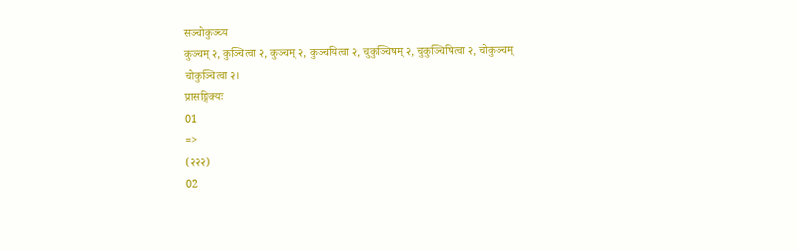सञ्चोकुञ्च्य
कुञ्चम् २, कुञ्चित्वा २, कुञ्चम् २, कुञ्चयित्वा २, चुकुञ्चिषम् २, चुकुञ्चिषित्वा २, चोकुञ्चम्
चोकुञ्चित्वा २।
प्रासङ्गिक्यः
01
=>
(२२२)
02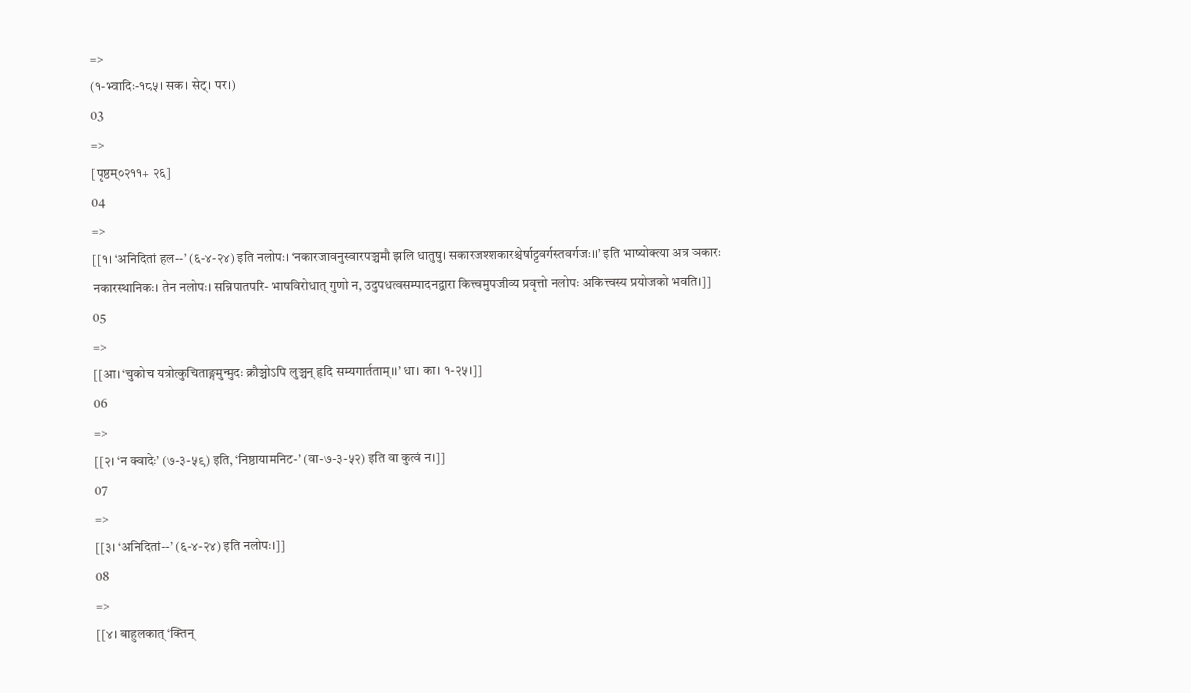=>
(१-भ्वादिः-१८५। सक। सेट्। पर।)
03
=>
[पृष्ठम्०२११+ २६]
04
=>
[[१। ‘अनिदितां हल--’ (६-४-२४) इति नलोपः। ‘नकारजावनुस्वारपञ्चमौ झलि धातुषु। सकारजश्शकारश्चेर्षाट्टवर्गस्तवर्गजः।।’ इति भाष्योक्त्या अत्र ञकारः नकारस्थानिकः। तेन नलोपः। सन्निपातपरि- भाषविरोधात् गुणो न, उदुपधत्वसम्पादनद्वारा कित्त्वमुपजीव्य प्रवृत्तो नलोपः अकित्त्वस्य प्रयोजको भवति।]]
05
=>
[[आ। ‘चुकोच यत्रोत्कुचिताङ्गमुन्मुदः क्रौञ्चोऽपि लुञ्चन् हृदि सम्यगार्तताम्।।’ धा। का। १-२५।]]
06
=>
[[२। ‘न क्वादेः’ (७-३-५९) इति, ‘निष्ठायामनिट-’ (वा-७-३-५२) इति वा कुत्वं न।]]
07
=>
[[३। ‘अनिदितां--’ (६-४-२४) इति नलोपः।]]
08
=>
[[४। बाहुलकात् ‘क्तिन्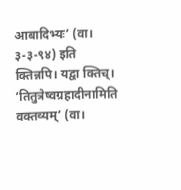आबादिभ्यः’ (वा। ३-३-९४) इति क्तिन्नपि। यद्वा क्तिच्। ‘तितुत्रेष्वग्रहादीनामिति वक्तव्यम्’ (वा।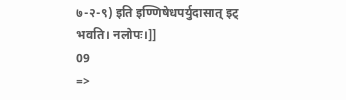७-२-९) इति इण्णिषेधपर्युदासात् इट् भवति। नलोपः।]]
09
=>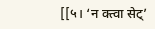[[५। ‘न क्त्वा सेट्’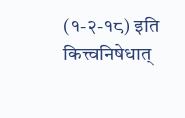(१-२-१८) इति कित्त्वनिषेधात्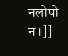नलोपो न।]]